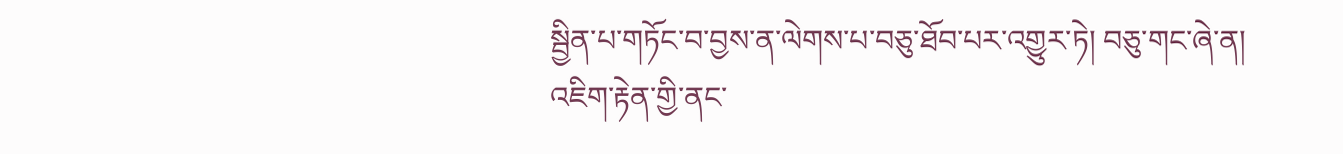སྦྱིན་པ་གཏོང་བ་བྱས་ན་ལེགས་པ་བཅུ་ཐོབ་པར་འགྱུར་ཏེ། བཅུ་གང་ཞེ་ན། འཇིག་རྟེན་གྱི་ནང་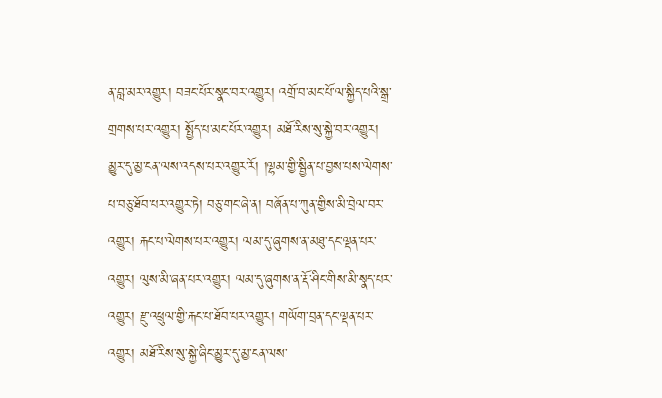ན་བླ་མར་འགྱུར། བཟང་པོར་སྣང་བར་འགྱུར། འགྲོ་བ་མང་པོ་ལ་སྐྱིད་པའི་སྒྲ་གྲགས་པར་འགྱུར། སྤྱོད་པ་མང་པོར་འགྱུར། མཐོ་རིས་སུ་སྐྱེ་བར་འགྱུར། མྱུར་དུ་མྱ་ངན་ལས་འདས་པར་འགྱུར་རོ། །ལྷམ་གྱི་སྦྱིན་པ་བྱས་པས་ལེགས་པ་བཅུ་ཐོབ་པར་འགྱུར་ཏེ། བཅུ་གང་ཞེ་ན། བཞོན་པ་ཀུན་གྱིས་མི་བྲེལ་བར་འགྱུར། རྐང་པ་ལེགས་པར་འགྱུར། ལམ་དུ་ཞུགས་ན་མཐུ་དང་ལྡན་པར་འགྱུར། ལུས་མི་ཞན་པར་འགྱུར། ལམ་དུ་ཞུགས་ན་རྡོ་ཤིང་གིས་མི་སྣད་པར་འགྱུར། རྫུ་འཕྲུལ་གྱི་རྐང་པ་ཐོབ་པར་འགྱུར། གཡོག་བྲན་དང་ལྡན་པར་འགྱུར། མཐོ་རིས་སུ་སྐྱེ་ཞིང་མྱུར་དུ་མྱ་ངན་ལས་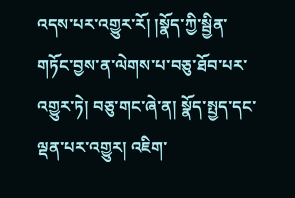འདས་པར་འགྱུར་རོ། །སྣོད་ཀྱི་སྦྱིན་གཏོང་བྱས་ན་ལེགས་པ་བཅུ་ཐོབ་པར་འགྱུར་ཏེ། བཅུ་གང་ཞེ་ན། སྣོད་སྤྱད་དང་ལྡན་པར་འགྱུར། འཇིག་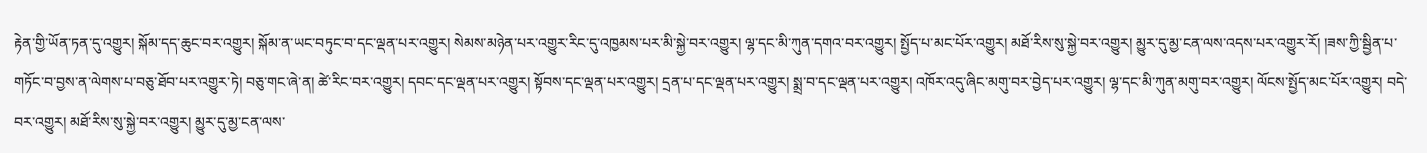རྟེན་གྱི་ཡོན་ཏན་དུ་འགྱུར། སྐོམ་དད་ཆུང་བར་འགྱུར། སྐོམ་ན་ཡང་བཏུང་བ་དང་ལྡན་པར་འགྱུར། སེམས་མཉེན་པར་འགྱུར་རིང་དུ་འཁྱམས་པར་མི་སྐྱེ་བར་འགྱུར། ལྷ་དང་མི་ཀུན་དགའ་བར་འགྱུར། སྤྱོད་པ་མང་པོར་འགྱུར། མཐོ་རིས་སུ་སྐྱེ་བར་འགྱུར། མྱུར་དུ་མྱ་ངན་ལས་འདས་པར་འགྱུར་རོ། །ཟས་ཀྱི་སྦྱིན་པ་གཏོང་བ་བྱས་ན་ལེགས་པ་བཅུ་ཐོབ་པར་འགྱུར་ཏེ། བཅུ་གང་ཞེ་ན། ཚེ་རིང་བར་འགྱུར། དབང་དང་ལྡན་པར་འགྱུར། སྟོབས་དང་ལྡན་པར་འགྱུར། དྲན་པ་དང་ལྡན་པར་འགྱུར། སྨྲ་བ་དང་ལྡན་པར་འགྱུར། འཁོར་འདུ་ཞིང་མགུ་བར་བྱེད་པར་འགྱུར། ལྷ་དང་མི་ཀུན་མགུ་བར་འགྱུར། ལོངས་སྤྱོད་མང་པོར་འགྱུར། བདེ་བར་འགྱུར། མཐོ་རིས་སུ་སྐྱེ་བར་འགྱུར། མྱུར་དུ་མྱ་ངན་ལས་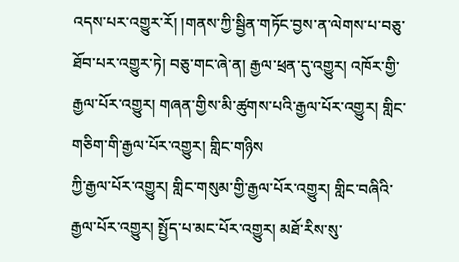འདས་པར་འགྱུར་རོ། །གནས་ཀྱི་སྦྱིན་གཏོང་བྱས་ན་ལེགས་པ་བཅུ་ཐོབ་པར་འགྱུར་ཏེ། བཅུ་གང་ཞེ་ན། རྒྱལ་ཕྲན་དུ་འགྱུར། འཁོར་གྱི་རྒྱལ་པོར་འགྱུར། གཞན་གྱིས་མི་ཚུགས་པའི་རྒྱལ་པོར་འགྱུར། གླིང་གཅིག་གི་རྒྱལ་པོར་འགྱུར། གླིང་གཉིས
ཀྱི་རྒྱལ་པོར་འགྱུར། གླིང་གསུམ་གྱི་རྒྱལ་པོར་འགྱུར། གླིང་བཞིའི་རྒྱལ་པོར་འགྱུར། སྤྱོད་པ་མང་པོར་འགྱུར། མཐོ་རིས་སུ་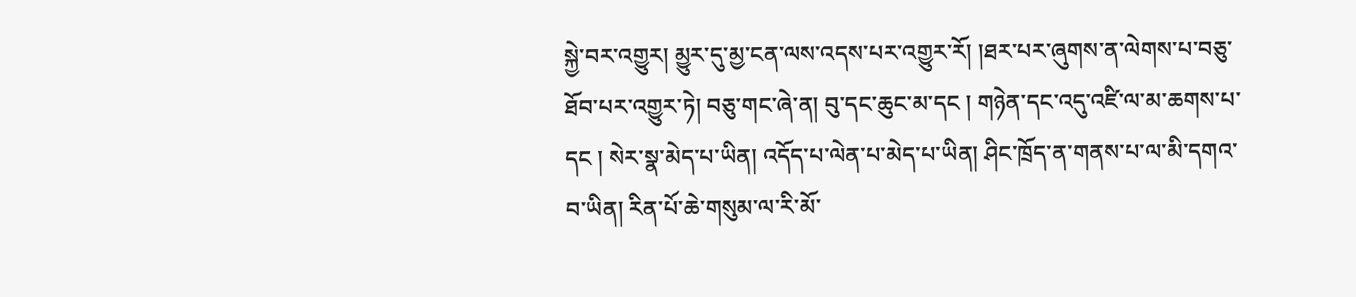སྐྱེ་བར་འགྱུར། མྱུར་དུ་མྱ་ངན་ལས་འདས་པར་འགྱུར་རོ། །ཐར་པར་ཞུགས་ན་ལེགས་པ་བཅུ་ཐོབ་པར་འགྱུར་ཏེ། བཅུ་གང་ཞེ་ན། བུ་དང་ཆུང་མ་དང ། གཉེན་དང་འདུ་འཛི་ལ་མ་ཆགས་པ་དང ། སེར་སྣ་མེད་པ་ཡིན། འདོད་པ་ལེན་པ་མེད་པ་ཡིན། ཤིང་ཁྲོད་ན་གནས་པ་ལ་མི་དགའ་བ་ཡིན། རིན་པོ་ཆེ་གསུམ་ལ་རི་མོ་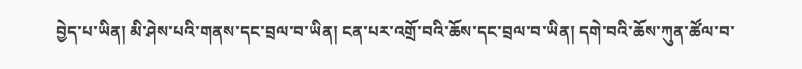བྱེད་པ་ཡིན། མི་ཤེས་པའི་གནས་དང་བྲལ་བ་ཡིན། ངན་པར་འགྲོ་བའི་ཆོས་དང་བྲལ་བ་ཡིན། དགེ་བའི་ཆོས་ཀུན་ཚོལ་བ་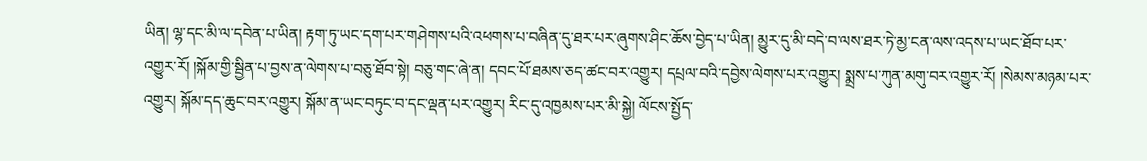ཡིན། ལྷ་དང་མི་ལ་དབེན་པ་ཡིན། རྟག་ཏུ་ཡང་དག་པར་གཤེགས་པའི་འཕགས་པ་བཞིན་དུ་ཐར་པར་ཞུགས་ཤིང་ཆོས་བྱེད་པ་ཡིན། མྱུར་དུ་མི་བདེ་བ་ལས་ཐར་ཏེ་མྱ་ངན་ལས་འདས་པ་ཡང་ཐོབ་པར་འགྱུར་རོ། །སྐོམ་གྱི་སྦྱིན་པ་བྱས་ན་ལེགས་པ་བཅུ་ཐོབ་སྟེ། བཅུ་གང་ཞེ་ན། དབང་པོ་ཐམས་ཅད་ཚང་བར་འགྱུར། དཔྲལ་བའི་དབྱེས་ལེགས་པར་འགྱུར། སྨྲས་པ་ཀུན་མགུ་བར་འགྱུར་རོ། །སེམས་མཉམ་པར་འགྱུར། སྐོམ་དད་ཆུང་བར་འགྱུར། སྐོམ་ན་ཡང་བཏུང་བ་དང་ལྡན་པར་འགྱུར། རིང་དུ་འཁྱམས་པར་མི་སྐྱེ། ལོངས་སྤྱོད་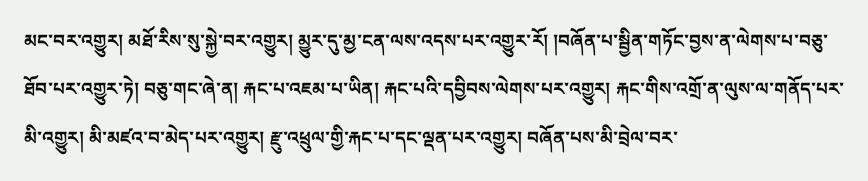མང་བར་འགྱུར། མཐོ་རིས་སུ་སྐྱེ་བར་འགྱུར། མྱུར་དུ་མྱ་ངན་ལས་འདས་པར་འགྱུར་རོ། །བཞོན་པ་སྦྱིན་གཏོང་བྱས་ན་ལེགས་པ་བཅུ་ཐོབ་པར་འགྱུར་ཏེ། བཅུ་གང་ཞེ་ན། རྐང་པ་འཇམ་པ་ཡིན། རྐང་པའི་དབྱིབས་ལེགས་པར་འགྱུར། རྐང་གིས་འགྲོ་ན་ལུས་ལ་གནོད་པར་མི་འགྱུར། མི་མཛའ་བ་མེད་པར་འགྱུར། རྫུ་འཕྲུལ་གྱི་རྐང་པ་དང་ལྡན་པར་འགྱུར། བཞོན་པས་མི་བྲེལ་བར་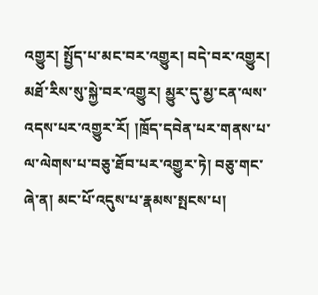འགྱུར། སྤྱོད་པ་མང་བར་འགྱུར། བདེ་བར་འགྱུར། མཐོ་རིས་སུ་སྐྱེ་བར་འགྱུར། མྱུར་དུ་མྱ་ངན་ལས་འདས་པར་འགྱུར་རོ། །ཁྲོད་དབེན་པར་གནས་པ་ལ་ལེགས་པ་བཅུ་ཐོབ་པར་འགྱུར་ཏེ། བཅུ་གང་ཞེ་ན། མང་པོ་འདུས་པ་རྣམས་སྤངས་པ།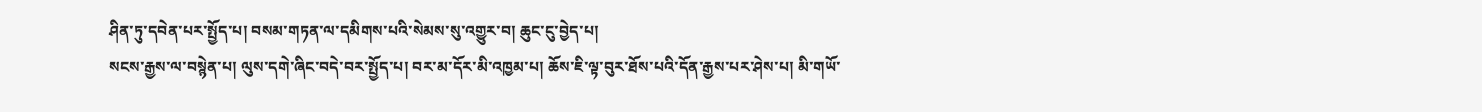ཤིན་ཏུ་དབེན་པར་སྤྱོད་པ། བསམ་གཏན་ལ་དམིགས་པའི་སེམས་སུ་འགྱུར་བ། ཆུང་ངུ་བྱེད་པ།
སངས་རྒྱས་ལ་བསྙེན་པ། ལུས་དགེ་ཞིང་བདེ་བར་སྤྱོད་པ། བར་མ་དོར་མི་འཁྱམ་པ། ཆོས་ཇི་ལྟ་བུར་ཐོས་པའི་དོན་རྒྱས་པར་ཤེས་པ། མི་གཡོ་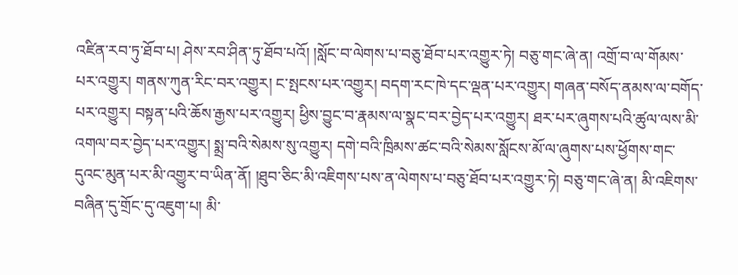འཛིན་རབ་ཏུ་ཐོབ་པ། ཤེས་རབ་ཤིན་ཏུ་ཐོབ་པའོ། །སློང་བ་ལེགས་པ་བཅུ་ཐོབ་པར་འགྱུར་ཏེ། བཅུ་གང་ཞེ་ན། འགྲོ་བ་ལ་གོམས་པར་འགྱུར། གནས་ཀུན་རིང་བར་འགྱུར། ང་སྤངས་པར་འགྱུར། བདག་རང་ཁེ་དང་ལྡན་པར་འགྱུར། གཞན་བསོད་ནམས་ལ་བགོད་པར་འགྱུར། བསྟན་པའི་ཆོས་རྒྱས་པར་འགྱུར། ཕྱིས་བྱུང་བ་རྣམས་ལ་སྣང་བར་བྱེད་པར་འགྱུར། ཐར་པར་ཞུགས་པའི་ཚུལ་ལས་མི་འགལ་བར་བྱེད་པར་འགྱུར། སྨྲ་བའི་སེམས་སུ་འགྱུར། དགེ་བའི་ཁྲིམས་ཚང་བའི་སེམས་སློངས་མོ་ལ་ཞུགས་པས་ཕྱོགས་གང་དུའང་མུན་པར་མི་འགྱུར་བ་ཡིན་ནོ། །ཐུབ་ཅིང་མི་འཇིགས་པས་ན་ལེགས་པ་བཅུ་ཐོབ་པར་འགྱུར་ཏེ། བཅུ་གང་ཞེ་ན། མི་འཇིགས་བཞིན་དུ་གྲོང་དུ་འཇུག་པ། མི་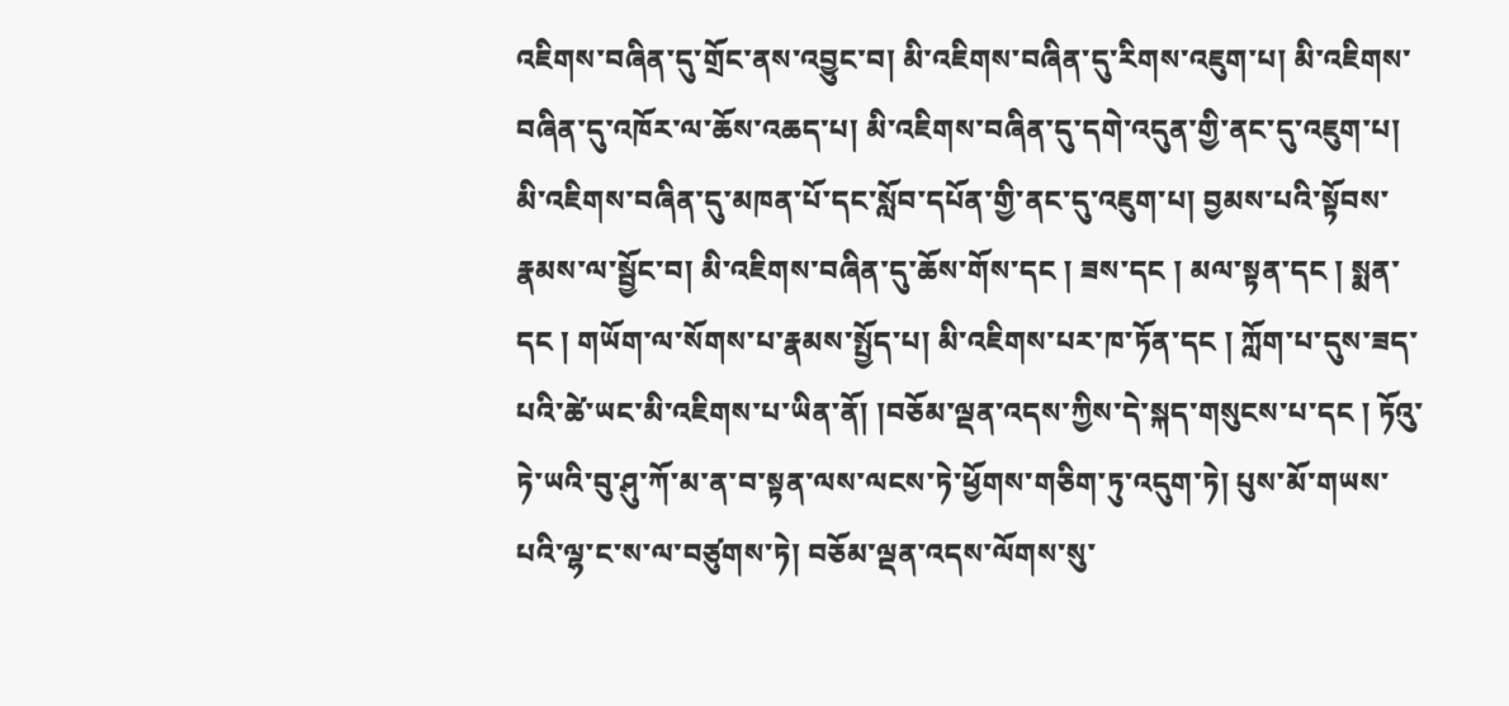འཇིགས་བཞིན་དུ་གྲོང་ནས་འབྱུང་བ། མི་འཇིགས་བཞིན་དུ་རིགས་འཇུག་པ། མི་འཇིགས་བཞིན་དུ་འཁོར་ལ་ཆོས་འཆད་པ། མི་འཇིགས་བཞིན་དུ་དགེ་འདུན་གྱི་ནང་དུ་འཇུག་པ། མི་འཇིགས་བཞིན་དུ་མཁན་པོ་དང་སློབ་དཔོན་གྱི་ནང་དུ་འཇུག་པ། བྱམས་པའི་སྟོབས་རྣམས་ལ་སྦྱོང་བ། མི་འཇིགས་བཞིན་དུ་ཆོས་གོས་དང ། ཟས་དང ། མལ་སྟན་དང ། སྨན་དང ། གཡོག་ལ་སོགས་པ་རྣམས་སྤྱོད་པ། མི་འཇིགས་པར་ཁ་ཏོན་དང ། ཀློག་པ་དུས་ཟད་པའི་ཚེ་ཡང་མི་འཇིགས་པ་ཡིན་ནོ། །བཅོམ་ལྡན་འདས་ཀྱིས་དེ་སྐད་གསུངས་པ་དང ། ཏོའུ་ཏེ་ཡའི་བུ་ཤུ་ཀོ་མ་ན་བ་སྟན་ལས་ལངས་ཏེ་ཕྱོགས་གཅིག་ཏུ་འདུག་ཏེ། པུས་མོ་གཡས་པའི་ལྷ་ང་ས་ལ་བཙུགས་ཏེ། བཅོམ་ལྡན་འདས་ལོགས་སུ་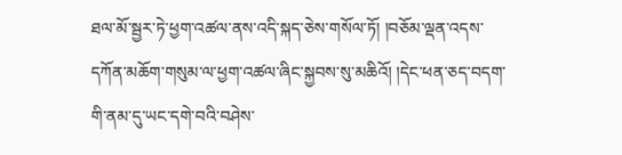ཐལ་མོ་སྦྱར་ཏེ་ཕྱག་འཚལ་ནས་འདི་སྐད་ཅེས་གསོལ་ཏོ། །བཅོམ་ལྡན་འདས་དཀོན་མཆོག་གསུམ་ལ་ཕྱག་འཚལ་ཞིང་སྐྱབས་སུ་མཆིའོ། །དེང་ཕན་ཅད་བདག་གི་ནམ་དུ་ཡང་དགེ་བའི་བཤེས་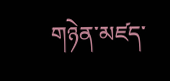གཉེན་མཛད་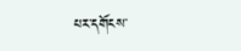པར་དགོངས་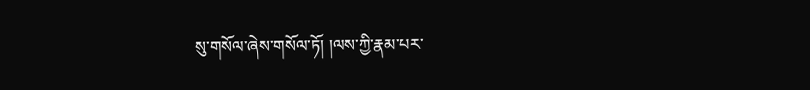སུ་གསོལ་ཞེས་གསོལ་ཏོ། །ལས་ཀྱི་རྣམ་པར་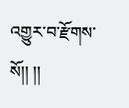འགྱུར་བ་རྫོགས་སོ།། །།